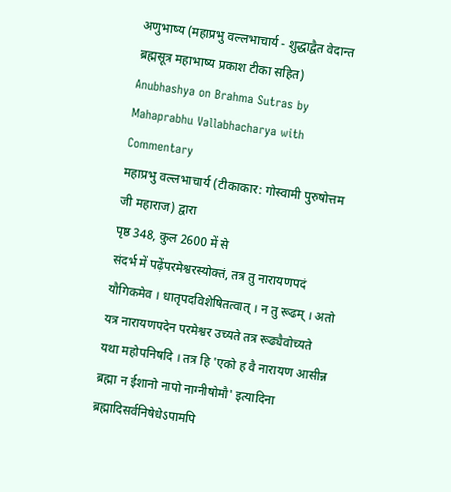अणुभाष्य (महाप्रभु वल्लभाचार्य - शुद्धाद्वैत वेदान्त ब्रह्मसूत्र महाभाष्य प्रकाश टीका सहित)
Anubhashya on Brahma Sutras by Mahaprabhu Vallabhacharya with Commentary
महाप्रभु वल्लभाचार्य (टीकाकार: गोस्वामी पुरुषोत्तम जी महाराज) द्वारा
पृष्ठ 348, कुल 2600 में से
संदर्भ में पढ़ेंपरमेश्वरस्योक्तं, तत्र तु नारायणपदं यौगिकमेव । धातृपदविशेषितत्वात् । न तु रूढम् । अतो यत्र नारायणपदेन परमेश्वर उच्यते तत्र रूढ्यैवोच्यते यथा महोपनिषदि । तत्र हि 'एको ह वै नारायण आसीन्न ब्रह्मा न ईशानो नापो नाग्नीषोमौ' इत्यादिना ब्रह्मादिसर्वनिषेधेऽपामपि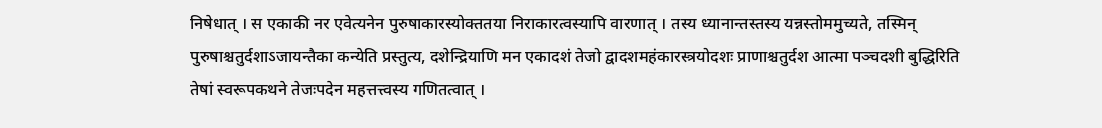निषेधात् । स एकाकी नर एवेत्यनेन पुरुषाकारस्योक्ततया निराकारत्वस्यापि वारणात् । तस्य ध्यानान्तस्तस्य यन्नस्तोममुच्यते, तस्मिन् पुरुषाश्चतुर्दशाऽजायन्तैका कन्येति प्रस्तुत्य, दशेन्द्रियाणि मन एकादशं तेजो द्वादशमहंकारस्त्रयोदशः प्राणाश्चतुर्दश आत्मा पञ्चदशी बुद्धिरिति तेषां स्वरूपकथने तेजःपदेन महत्तत्त्वस्य गणितत्वात् ।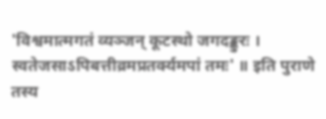'विश्वमात्मगतं व्यञ्जन् कूटस्थो जगदङ्कुरः । स्वतेजसाऽपिबत्तीव्रमप्रतर्क्यमपां तमः' ॥ इति पुराणे तस्य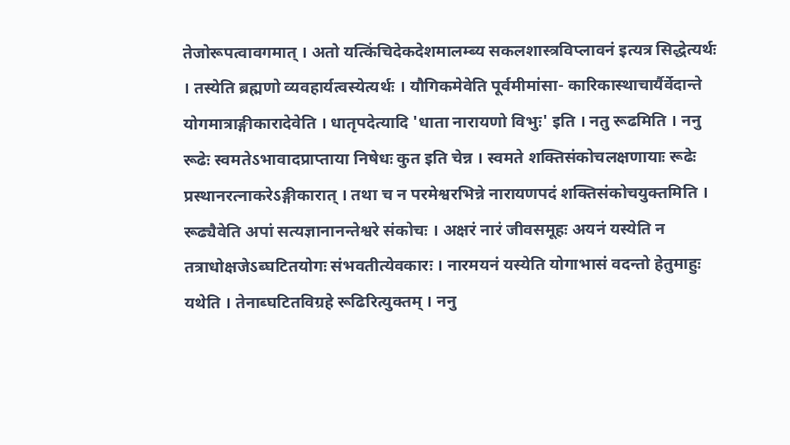तेजोरूपत्वावगमात् । अतो यत्किंचिदेकदेशमालम्ब्य सकलशास्त्रविप्लावनं इत्यत्र सिद्धेत्यर्थः । तस्येति ब्रह्मणो व्यवहार्यत्वस्येत्यर्थः । यौगिकमेवेति पूर्वमीमांसा- कारिकास्थाचार्यैर्वेदान्ते योगमात्राङ्गीकारादेवेति । धातृपदेत्यादि 'धाता नारायणो विभुः' इति । नतु रूढमिति । ननु रूढेः स्वमतेऽभावादप्राप्ताया निषेधः कुत इति चेन्न । स्वमते शक्तिसंकोचलक्षणायाः रूढेः प्रस्थानरत्नाकरेऽङ्गीकारात् । तथा च न परमेश्वरभिन्ने नारायणपदं शक्तिसंकोचयुक्तमिति । रूढ्यैवेति अपां सत्यज्ञानानन्तेश्वरे संकोचः । अक्षरं नारं जीवसमूहः अयनं यस्येति न तत्राधोक्षजेऽब्घटितयोगः संभवतीत्येवकारः । नारमयनं यस्येति योगाभासं वदन्तो हेतुमाहुः यथेति । तेनाब्घटितविग्रहे रूढिरित्युक्तम् । ननु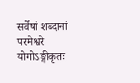सर्वेषां शब्दानां परमेश्वरे योगोऽङ्गीकृतः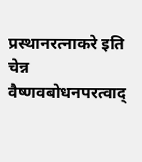प्रस्थानरत्नाकरे इति चेन्न वैष्णवबोधनपरत्वाद्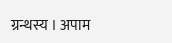ग्रन्थस्य । अपाम